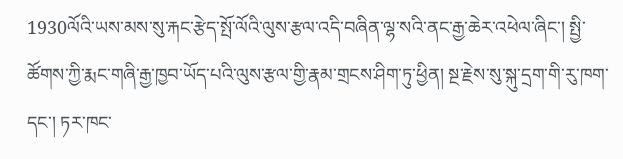1930ལོའི་ཡས་མས་སུ་རྐང་རྩེད་སྤོ་ལོའི་ལུས་རྩལ་འདི་བཞིན་ལྷ་སའི་ནང་རྒྱ་ཆེར་འཕེལ་ཞིང་། སྤྱི་ཚོགས་ཀྱི་རྨང་གཞི་རྒྱ་ཁྱབ་ཡོད་པའི་ལུས་རྩལ་གྱི་རྣམ་གྲངས་ཤིག་ཏུ་ཕྱིན། སྔ་རྗེས་སུ་སྐུ་དྲག་གི་རུ་ཁག་དང་། ཏར་ཁང་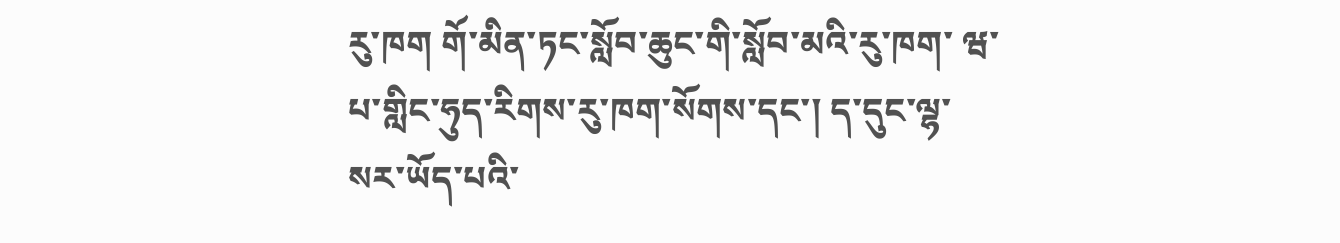རུ་ཁག གོ་མིན་ཏང་སློབ་ཆུང་གི་སློབ་མའི་རུ་ཁག་ ཝ་པ་གླིང་ཧུད་རིགས་རུ་ཁག་སོགས་དང་། ད་དུང་ལྷ་སར་ཡོད་པའི་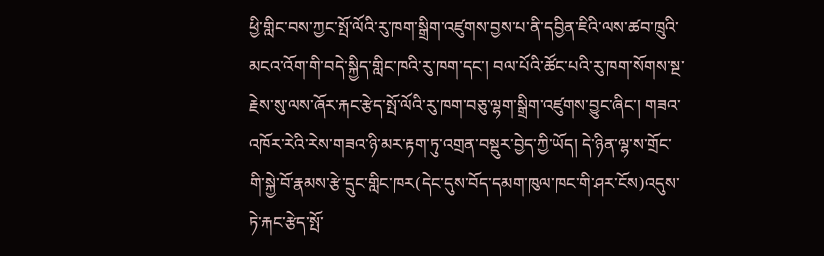ཕྱི་གླིང་བས་ཀྱང་སྤོ་ལོའི་རུ་ཁག་སྒྲིག་འཛུགས་བྱས་པ་ནི་དབྱིན་ཇིའི་ལས་ཚབ་ཁྲུའི་མངའ་འོག་གི་བདེ་སྐྱིད་གླིང་ཁའི་རུ་ཁག་དང་། བལ་པོའི་ཚོང་པའི་རུ་ཁག་སོགས་སྔ་རྗེས་སུ་ལས་ཞོར་རྐང་རྩེད་སྤོ་ལོའི་རུ་ཁག་བཅུ་ལྷག་སྒྲིག་འཛུགས་བྱུང་ཞིང་། གཟའ་འཁོར་རེའི་རེས་གཟའ་ཉི་མར་རྟག་ཏུ་འགྲན་བསྡུར་བྱེད་ཀྱི་ཡོད། དེ་ཉིན་ལྷ་ས་གྲོང་གི་སྐྱེ་བོ་རྣམས་རྩེ་དྲུང་གླིང་ཁར(དེང་དུས་བོད་དམག་ཁུལ་ཁང་གི་ཤར་ངོས)འདུས་ཏེ་རྐང་རྩེད་སྤོ་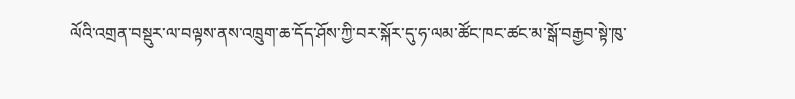ལོའི་འགྲན་བསྡུར་ལ་བལྟས་ནས་འཁྲུག་ཆ་དོད་ཤོས་ཀྱི་བར་སྐོར་དུ་ཧ་ལམ་ཚོང་ཁང་ཚང་མ་སྒོ་བརྒྱབ་སྟེ་ཁུ་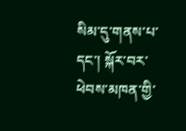སིམ་དུ་གནས་པ་དང་། སྐོར་བར་ཕེབས་མཁན་གྱི་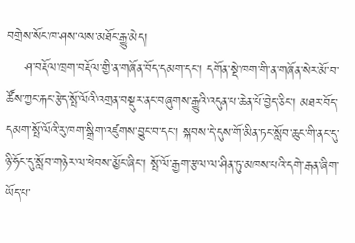བགྲེས་སོང་ཁ་ཤས་ལས་མཐོང་རྒྱུ་མེད།
    ཤ་བརྡོལ་ཁྲག་བརྡོལ་གྱི་ན་གཞོན་བོད་དམག་དང་། དགོན་སྡེ་ཁག་གི་ན་གཞོན་སེར་མོ་བ་ཚོས་ཀྱང་རྐང་རྩེད་སྤོ་ལོའི་འགྲན་བསྡུར་ནང་བཞུགས་རྒྱུའི་འདུན་པ་ཆེན་པོ་བྱེད་ཅིང་། མཐར་བོད་དམག་སྤོ་ལོའི་རུ་ཁག་སྒྲིག་འཛུགས་བྱུང་བ་དང་། སྐབས་དེ་དུས་གོ་མིན་ཏང་སློབ་ཆུང་གི་ནང་དུ་ཉི་ཧོང་དུ་སློབ་གཉེར་ལ་ཕེབས་མྱོང་ཞིང་། སྤོ་ལོ་རྒྱག་རྩལ་ལ་ཤིན་ཏུ་མཁས་པའི་དགེ་རྒན་ཞིག་ཡོད་པ་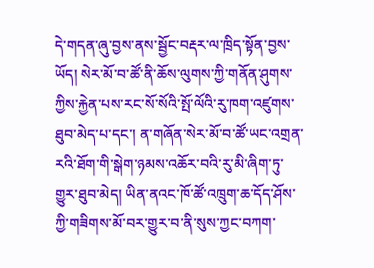དེ་གདན་ཞུ་བྱས་ནས་སྦྱོང་བརྡར་ལ་ཁྲིད་སྟོན་བྱས་ཡོད། སེར་མོ་བ་ཚོ་ནི་ཆོས་ལུགས་ཀྱི་གནོན་ཤུགས་ཀྱིས་རྐྱེན་པས་རང་སོ་སོའི་སྤོ་ལོའི་རུ་ཁག་འཛུགས་ཐུབ་མེད་པ་དང་། ན་གཞོན་སེར་མོ་བ་ཚོ་ཡང་འགྲན་རའི་ཐོག་གི་སྒེག་ཉམས་འཆོར་བའི་རུ་མི་ཞིག་ཏུ་གྱུར་ཐུབ་མེད། ཡིན་ནའང་ཁོ་ཚོ་འཁྲུག་ཆ་དོད་ཤོས་ཀྱི་གཟིགས་མོ་བར་གྱུར་བ་ནི་སུས་ཀྱང་བཀག་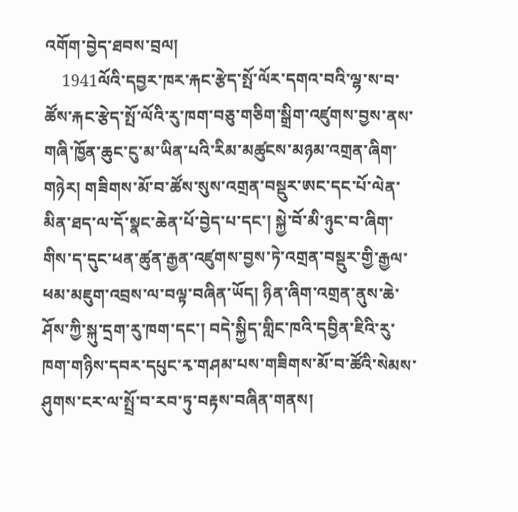འགོག་བྱེད་ཐབས་བྲལ།
    1941ལོའི་དབྱར་ཁར་རྐང་རྩེད་སྤོ་ལོར་དགའ་བའི་ལྷ་ས་བ་ཚོས་རྐང་རྩེད་སྤོ་ལོའི་རུ་ཁག་བཅུ་གཅིག་སྒྲིག་འཛུགས་བྱས་ནས་གཞི་ཁྱོན་ཆུང་ངུ་མ་ཡིན་པའི་རིམ་མཚུངས་མཉམ་འགྲན་ཞིག་གཉེར། གཟིགས་མོ་བ་ཚོས་སུས་འགྲན་བསྡུར་ཨང་དང་པོ་ལེན་མིན་ཐད་ལ་དོ་སྣང་ཆེན་པོ་བྱེད་པ་དང་། སྐྱེ་བོ་མི་ཉུང་བ་ཞིག་གིས་ད་དུང་ཕན་ཚུན་རྒྱན་འཛུགས་བྱས་ཏེ་འགྲན་བསྡུར་གྱི་རྒྱལ་ཕམ་མཇུག་འབྲས་ལ་བལྟ་བཞིན་ཡོད། ཉིན་ཞིག་འགྲན་ནུས་ཆེ་ཤོས་ཀྱི་སྐུ་དྲག་རུ་ཁག་དང་། བདེ་སྐྱིད་གླིང་ཁའི་དབྱིན་ཇིའི་རུ་ཁག་གཉིས་དབར་དཔུང་རྭ་གཤམ་པས་གཟིགས་མོ་བ་ཚོའི་སེམས་ཤུགས་ངར་ལ་སྤྲོ་བ་རབ་ཏུ་བརྟས་བཞིན་གནས།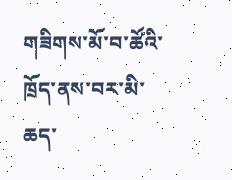གཟིགས་མོ་བ་ཚོའི་ཁྲོད་ནས་བར་མི་ཆད་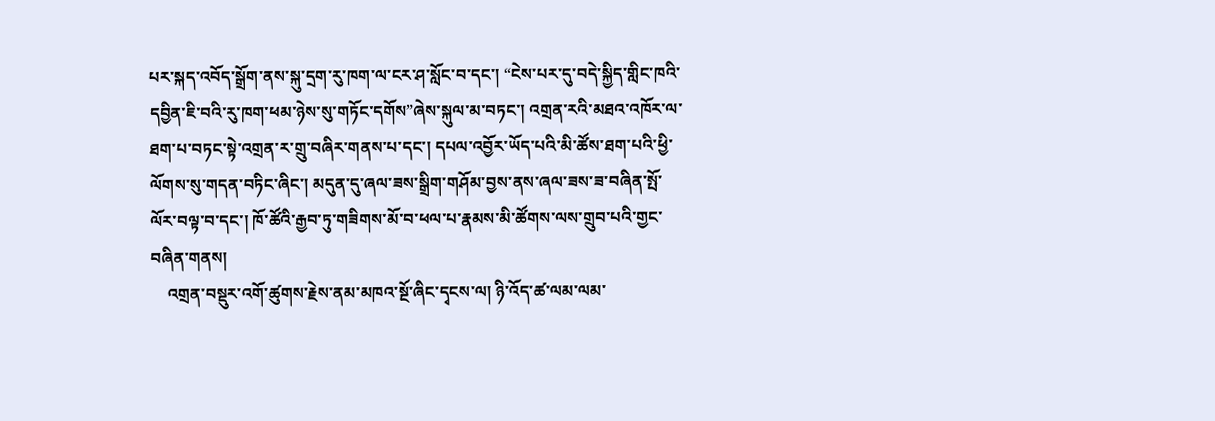པར་སྐད་འབོད་སྒྲོག་ནས་སྐུ་དྲག་རུ་ཁག་ལ་ངར་ཤ་སློང་བ་དང་། “ངེས་པར་དུ་བདེ་སྐྱིད་གླིང་ཁའི་དབྱིན་ཇི་བའི་རུ་ཁག་ཕམ་ཉེས་སུ་གཏོང་དགོས”ཞེས་སྐུལ་མ་བཏང་། འགྲན་རའི་མཐའ་འཁོར་ལ་ཐག་པ་བཏང་སྟེ་འགྲན་ར་གྲུ་བཞིར་གནས་པ་དང་། དཔལ་འབྱོར་ཡོད་པའི་མི་ཚོས་ཐག་པའི་ཕྱི་ལོགས་སུ་གདན་བཏིང་ཞིང་། མདུན་དུ་ཞལ་ཟས་སྒྲིག་གཤོམ་བྱས་ནས་ཞལ་ཟས་ཟ་བཞིན་སྤོ་ལོར་བལྟ་བ་དང་། ཁོ་ཚོའི་རྒྱབ་ཏུ་གཟིགས་མོ་བ་ཕལ་པ་རྣམས་མི་ཚོགས་ལས་གྲུབ་པའི་གྱང་བཞིན་གནས།
    འགྲན་བསྡུར་འགོ་ཚུགས་རྗེས་ནམ་མཁའ་སྔོ་ཞིང་དྭངས་ལ། ཉི་འོད་ཚ་ལམ་ལམ་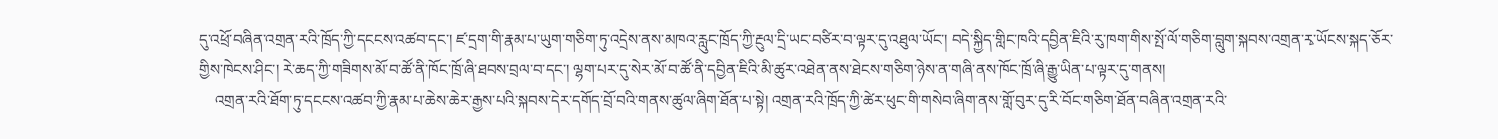དུ་འཕྲོ་བཞིན་འགྲན་རའི་ཁྲོད་ཀྱི་དངངས་འཚབ་དང་། ཛ་དྲག་གི་རྣམ་པ་ཡུག་གཅིག་ཏུ་འདྲེས་ནས་མཁའ་རླུང་ཁྲོད་ཀྱི་རྔུལ་དྲི་ཡང་བཙིར་བ་ལྟར་དུ་འཐུལ་ཡོང་། བདེ་སྐྱིད་གླིང་ཁའི་དབྱིན་ཇིའི་རུ་ཁག་གིས་སྤོ་ལོ་གཅིག་བླུག་སྐབས་འགྲན་རྭ་ཡོངས་སྐད་ཅོར་གྱིས་ཁེངས་ཤིང་། རེ་ཆད་ཀྱི་གཟིགས་མོ་བ་ཚོ་ནི་ཁོང་ཁྲོ་ཞི་ཐབས་བྲལ་བ་དང་། ལྷག་པར་དུ་སེར་མོ་བ་ཚོ་ནི་དབྱིན་ཇིའི་མི་ཚུར་འཐེན་ནས་ཐེངས་གཅིག་ཉེས་ན་གཞི་ནས་ཁོང་ཁྲོ་ཞི་རྒྱུ་ཡིན་པ་ལྟར་དུ་གནས།
    འགྲན་རའི་ཐོག་ཏུ་དངངས་འཚབ་ཀྱི་རྣམ་པ་ཆེས་ཆེར་རྒྱས་པའི་སྐབས་དེར་དགོད་བྲོ་བའི་གནས་ཚུལ་ཞིག་ཐོན་པ་སྟེ། འགྲན་རའི་ཁྲོད་ཀྱི་ཚེར་ཕུང་གི་གསེབ་ཞིག་ནས་གློ་བུར་དུ་རི་བོང་གཅིག་ཐོན་བཞིན་འགྲན་རའི་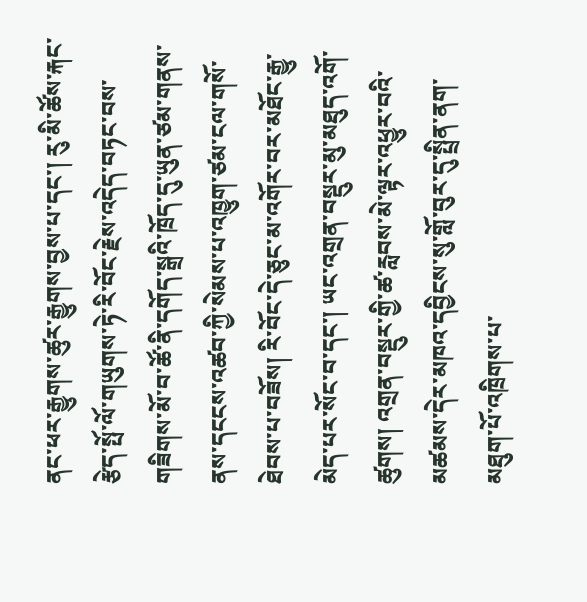ནང་ཕར་རྒྱུགས་ཚུར་རྒྱུགས་བྱས་པ་དང་། རུ་མི་ཚོས་རྐང་རྩེད་སྤོ་ལོ་གཡུགས་ཏེ་རི་བོང་རྗེས་འདེད་བཏང་བས་གཟིགས་མོ་བ་ཚོ་ནི་དགོད་སྒྲའི་ཁྲོད་དུ་ཡུན་ཙམ་གནས་ནས་དངངས་འཚབ་ཀྱི་སེམས་པ་འཁྱུག་ཙམ་ངལ་གསོ་ཐེབས་པ་བཟོས། རི་བོང་དེ་ཅུང་མ་འགོར་བར་མཐོང་རྒྱུ་མེད་པར་སོང་བ་དང་། ཡང་འགྲན་བསྡུར་མུ་མཐུད་འགོ་ཚུགས། འགྲན་བསྡུར་གྱི་ཚ་རླབས་མེ་ལྟར་འཕྱུར་བའི་མཚམས་དེར་མཁའ་དབྱིངས་སུ་གློ་བུར་དུ་སྤྲིན་ནག་མཐུག་པོ་འཁྲིགས་པ་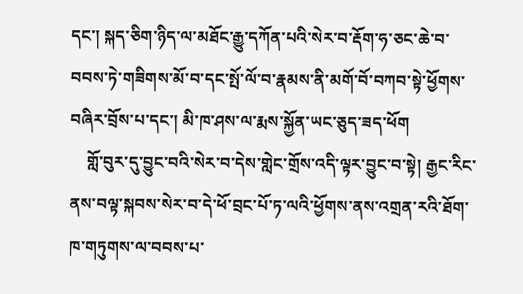དང་། སྐད་ཅིག་ཉིད་ལ་མཐོང་རྒྱུ་དཀོན་པའི་སེར་བ་རྡོག་ཧ་ཅང་ཆེ་བ་བབས་ཏེ་གཟིགས་མོ་བ་དང་སྤོ་ལོ་བ་རྣམས་ནི་མགོ་བོ་བཀབ་སྟེ་ཕྱོགས་བཞིར་བྲོས་པ་དང་། མི་ཁ་ཤས་ལ་རྨས་སྐྱོན་ཡང་ཅུད་ཟད་ཕོག
    གློ་བུར་དུ་བྱུང་བའི་སེར་བ་དེས་གླེང་གྲོས་འདི་ལྟར་བྱུང་བ་སྟེ། རྒྱང་རིང་ནས་བལྟ་སྐབས་སེར་བ་དེ་ཕོ་བྲང་པོ་ཏ་ལའི་ཕྱོགས་ནས་འགྲན་རའི་ཐོག་ཁ་གཏུགས་ལ་བབས་པ་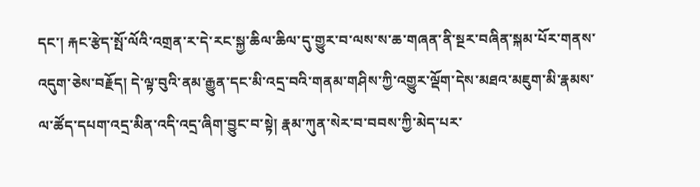དང་། རྐང་རྩེད་སྤོ་ལོའི་འགྲན་ར་དེ་རང་སྐྱ་ཆིལ་ཆིལ་དུ་གྱུར་བ་ལས་ས་ཆ་གཞན་ནི་སྔར་བཞིན་སྐམ་པོར་གནས་འདུག་ཅེས་བརྗོད། དེ་ལྟ་བུའི་ནམ་རྒྱུན་དང་མི་འདྲ་བའི་གནམ་གཤིས་ཀྱི་འགྱུར་ལྡོག་དེས་མཐའ་མཇུག་མི་རྣམས་ལ་ཚོད་དཔག་འདྲ་མིན་འདི་འདྲ་ཞིག་བྱུང་བ་སྟེ། རྣམ་ཀུན་སེར་བ་བབས་ཀྱི་མེད་པར་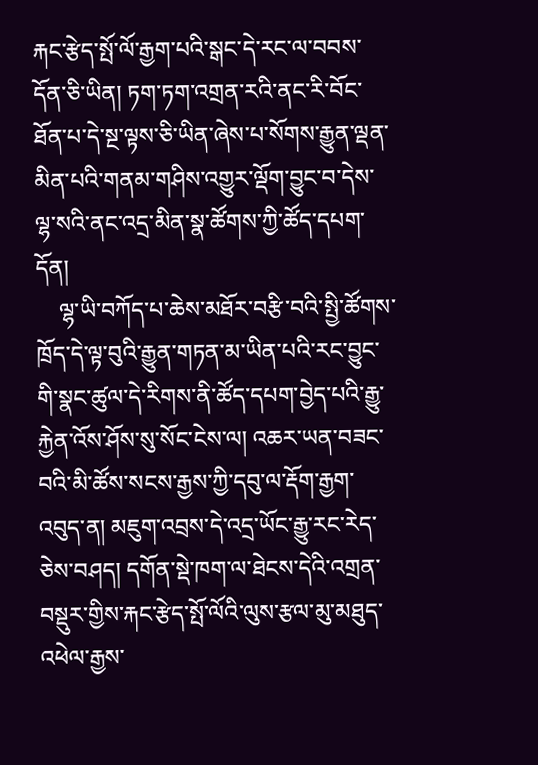རྐང་རྩེད་སྤོ་ལོ་རྒྱག་པའི་སྒང་དེ་རང་ལ་བབས་དོན་ཅི་ཡིན། ཏག་ཏག་འགྲན་རའི་ནང་རི་བོང་ཐོན་པ་དེ་སྔ་ལྟས་ཅི་ཡིན་ཞེས་པ་སོགས་རྒྱུན་ལྡན་མིན་པའི་གནམ་གཤིས་འགྱུར་ལྡོག་བྱུང་བ་དེས་ལྷ་སའི་ནང་འདྲ་མིན་སྣ་ཚོགས་ཀྱི་ཚོད་དཔག་དོན།
    ལྷ་ཡི་བཀོད་པ་ཆེས་མཐོར་བརྩི་བའི་སྤྱི་ཚོགས་ཁྲོད་དེ་ལྟ་བུའི་རྒྱུན་གཏན་མ་ཡིན་པའི་རང་བྱུང་གི་སྣང་ཚུལ་དེ་རིགས་ནི་ཚོད་དཔག་བྱེད་པའི་རྒྱུ་རྐྱེན་འོས་ཤོས་སུ་སོང་ངེས་ལ། འཆར་ཡན་བཟང་བའི་མི་ཚོས་སངས་རྒྱས་ཀྱི་དབུ་ལ་རྡོག་རྒྱག་འབུད་ན། མཇུག་འབྲས་དེ་འདྲ་ཡོང་རྒྱུ་རང་རེད་ཅེས་བཤད། དགོན་སྡེ་ཁག་ལ་ཐེངས་དེའི་འགྲན་བསྡུར་གྱིས་རྐང་རྩེད་སྤོ་ལོའི་ལུས་རྩལ་མུ་མཐུད་འཕེལ་རྒྱས་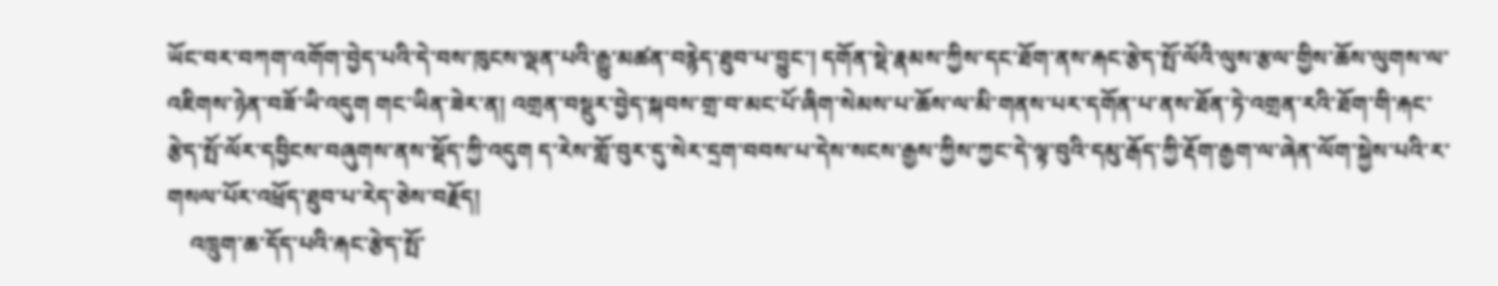ཡོང་བར་བཀག་འགོག་བྱེད་པའི་དེ་བས་ཁུངས་ལྡན་པའི་རྒྱུ་མཚན་བརྙེད་ཐུབ་པ་བྱུང་། དགོན་སྡེ་རྣམས་ཀྱིས་དང་ཐོག་ནས་རྐང་རྩེད་སྤོ་ལོའི་ལུས་རྩལ་གྱིས་ཆོས་ལུགས་ལ་འཇིགས་ཉེན་བཟོ་ཡི་འདུག གང་ཡིན་ཟེར་ན། འགྲན་བསྡུར་བྱེད་སྐབས་གྲ་བ་མང་པོ་ཞིག་སེམས་པ་ཆོས་ལ་མི་གནས་པར་དགོན་པ་ནས་ཐོན་ཏེ་འགྲན་རའི་ཐོག་གི་རྐང་རྩེད་སྤོ་ལོར་དབྱིངས་བཞུགས་ནས་སྡོད་ཀྱི་འདུག ད་རེས་གློ་བུར་དུ་སེར་དྲག་བབས་པ་དེས་སངས་རྒྱས་ཀྱིས་ཀྱང་དེ་ལྟ་བུའི་དམུ་རྒོད་ཀྱི་རྡོག་རྒྱག་ལ་ཞེན་ལོག་སྐྱེས་པའི་ར་གསལ་པོར་འཕྲོད་ཐུབ་པ་རེད་ཅེས་བརྗོད།
    འཁྲུག་ཆ་དོད་པའི་རྐང་རྩེད་སྤོ་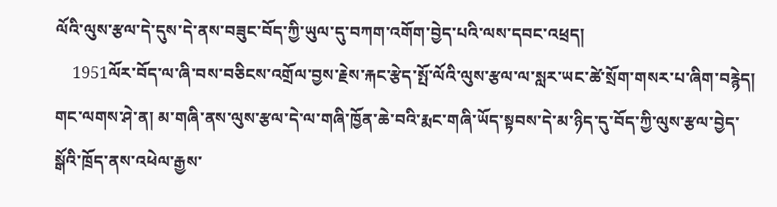ལོའི་ལུས་རྩལ་དེ་དུས་དེ་ནས་བཟུང་བོད་ཀྱི་ཡུལ་དུ་བཀག་འགོག་བྱེད་པའི་ལས་དབང་འཕྲད།
    1951ལོར་བོད་ལ་ཞི་བས་བཅིངས་འགྲོལ་བྱས་རྗེས་རྐང་རྩེད་སྤོ་ལོའི་ལུས་རྩལ་ལ་སླར་ཡང་ཚེ་སྲོག་གསར་པ་ཞིག་བརྙེད། གང་ལགས་ཤེ་ན། མ་གཞི་ནས་ལུས་རྩལ་དེ་ལ་གཞི་ཁྱོན་ཆེ་བའི་རྨང་གཞི་ཡོད་སྟབས་དེ་མ་ཉིད་དུ་བོད་ཀྱི་ལུས་རྩལ་བྱེད་སྒོའི་ཁྲོད་ནས་འཕེལ་རྒྱས་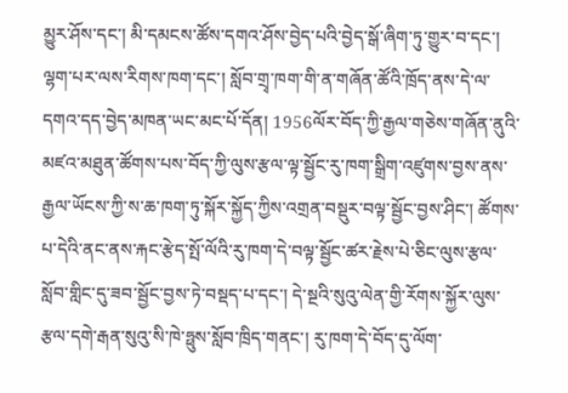མྱུར་ཤོས་དང་། མི་དམངས་ཚོས་དགའ་ཤོས་བྱེད་པའི་བྱེད་སྒོ་ཞིག་ཏུ་གྱུར་བ་དང་། ལྷག་པར་ལས་རིགས་ཁག་དང་། སློབ་གྲྭ་ཁག་གི་ན་གཞོན་ཚོའི་ཁྲོད་ནས་དེ་ལ་དགའ་དད་བྱེད་མཁན་ཡང་མང་པོ་དོན། 1956ལོར་བོད་ཀྱི་རྒྱལ་གཅེས་གཞོན་ནུའི་མཛའ་མཐུན་ཚོགས་པས་བོད་ཀྱི་ལུས་རྩལ་ལྟ་སྦྱོང་རུ་ཁག་སྒྲིག་འཛུགས་བྱས་ནས་རྒྱལ་ཡོངས་ཀྱི་ས་ཆ་ཁག་ཏུ་སྐོར་སྐྱོད་ཀྱིས་འགྲན་བསྡུར་བལྟ་སྦྱོང་བྱས་ཤིང་། ཚོགས་པ་དེའི་ནང་ནས་རྐང་རྩེད་སྤོ་ལོའི་རུ་ཁག་དེ་བལྟ་སྦྱོང་ཚར་རྗེས་པེ་ཅིང་ལུས་རྩལ་སློབ་གླིང་དུ་ཟབ་སྦྱོང་བྱས་ཏེ་བསྡད་པ་དང་། དེ་སྔའི་སུའུ་ལེན་གྱི་རོགས་སྐྱོར་ལུས་རྩལ་དགེ་རྒན་སུའུ་སི་ཁེ་ཧྥུས་སློབ་ཁྲིད་གནང་། རུ་ཁག་དེ་བོད་དུ་ལོག་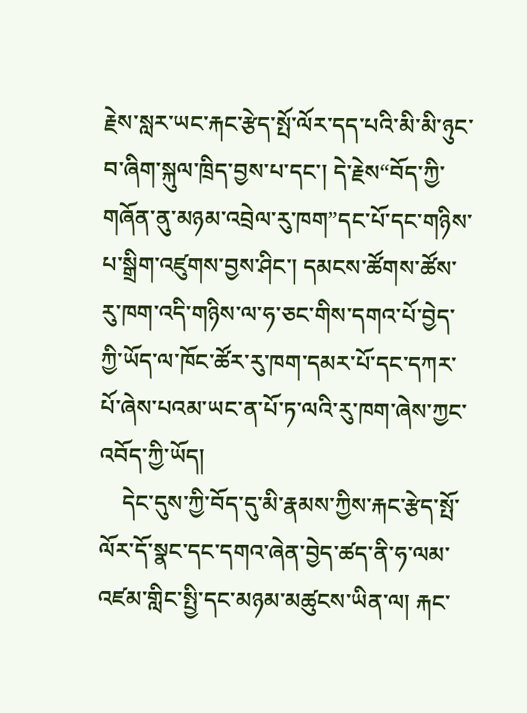རྗེས་སླར་ཡང་རྐང་རྩེད་སྤོ་ལོར་དད་པའི་མི་མི་ཉུང་བ་ཞིག་སྐུལ་ཁྲིད་བྱས་པ་དང་། དེ་རྗེས“བོད་ཀྱི་གཞོན་ནུ་མཉམ་འབྲེལ་རུ་ཁག”དང་པོ་དང་གཉིས་པ་སྒྲིག་འཛུགས་བྱས་ཤིང་། དམངས་ཚོགས་ཚོས་རུ་ཁག་འདི་གཉིས་ལ་ཧ་ཅང་གིས་དགའ་པོ་བྱེད་ཀྱི་ཡོད་ལ་ཁོང་ཚོར་རུ་ཁག་དམར་པོ་དང་དཀར་པོ་ཞེས་པའམ་ཡང་ན་པོ་ཏ་ལའི་རུ་ཁག་ཞེས་ཀྱང་འབོད་ཀྱི་ཡོད།
    དེང་དུས་ཀྱི་བོད་དུ་མི་རྣམས་ཀྱིས་རྐང་རྩེད་སྤོ་ལོར་དོ་སྣང་དང་དགའ་ཞེན་བྱེད་ཚད་ནི་ཧ་ལམ་འཛམ་གླིང་སྤྱི་དང་མཉམ་མཚུངས་ཡིན་ལ། རྐང་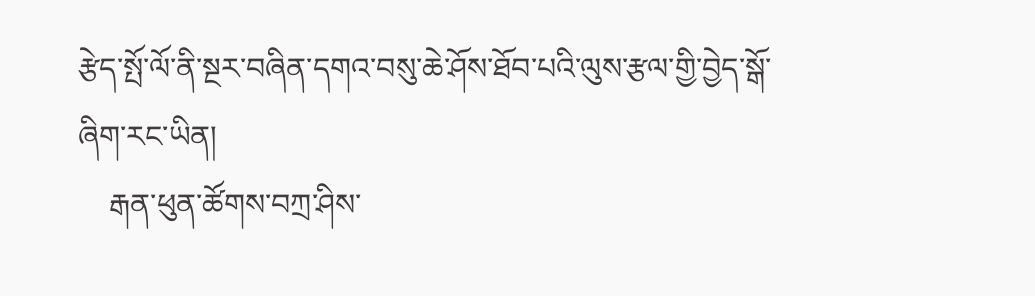རྩེད་སྤོ་ལོ་ནི་སྔར་བཞིན་དགའ་བསུ་ཆེ་ཤོས་ཐོབ་པའི་ལུས་རྩལ་གྱི་བྱེད་སྒོ་ཞིག་རང་ཡིན།
    རྒན་ཕུན་ཚོགས་བཀྲ་ཤིས་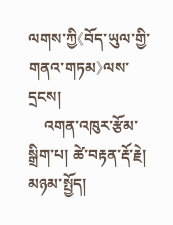ལགས་ཀྱི《བོད་ཡུལ་གྱི་གནའ་གཏམ》ལས་དྲངས།
    འགན་འཁུར་རྩོམ་སྒྲིག་པ། ཚེ་བརྟན་རྡོ་རྗེ།
མཉམ་སྤྱོད།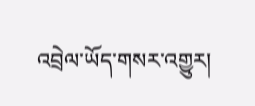འབྲེལ་ཡོད་གསར་འགྱུར།